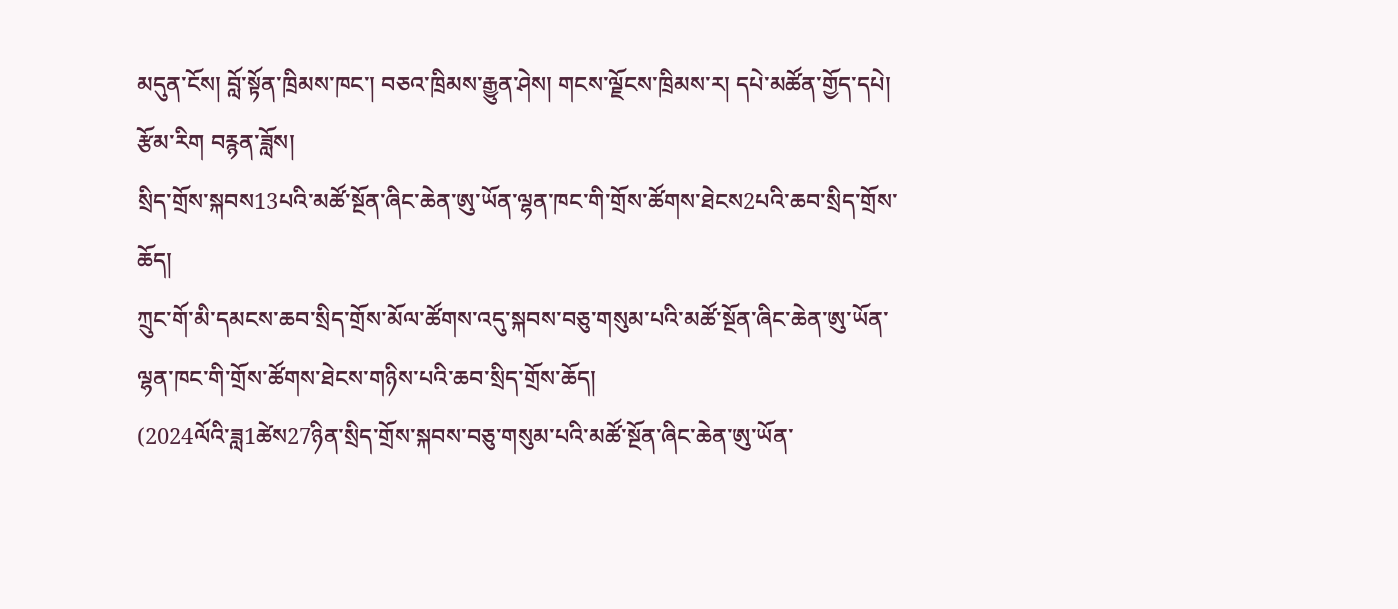མདུན་ངོས། བློ་སྟོན་ཁྲིམས་ཁང་། བཅའ་ཁྲིམས་རྒྱུན་ཤེས། གངས་ལྗོངས་ཁྲིམས་ར། དཔེ་མཚོན་གྱོད་དཔེ། རྩོམ་རིག བརྙན་ཟློས།
སྲིད་གྲོས་སྐབས13པའི་མཚོ་སྔོན་ཞིང་ཆེན་ཨུ་ཡོན་ལྷན་ཁང་གི་གྲོས་ཚོགས་ཐེངས2པའི་ཆབ་སྲིད་གྲོས་ཆོད།
ཀྲུང་གོ་མི་དམངས་ཆབ་སྲིད་གྲོས་མོལ་ཚོགས་འདུ་སྐབས་བཅུ་གསུམ་པའི་མཚོ་སྔོན་ཞིང་ཆེན་ཨུ་ཡོན་ལྷན་ཁང་གི་གྲོས་ཚོགས་ཐེངས་གཉིས་པའི་ཆབ་སྲིད་གྲོས་ཆོད།
(2024ལོའི་ཟླ1ཚེས27ཉིན་སྲིད་གྲོས་སྐབས་བཅུ་གསུམ་པའི་མཚོ་སྔོན་ཞིང་ཆེན་ཨུ་ཡོན་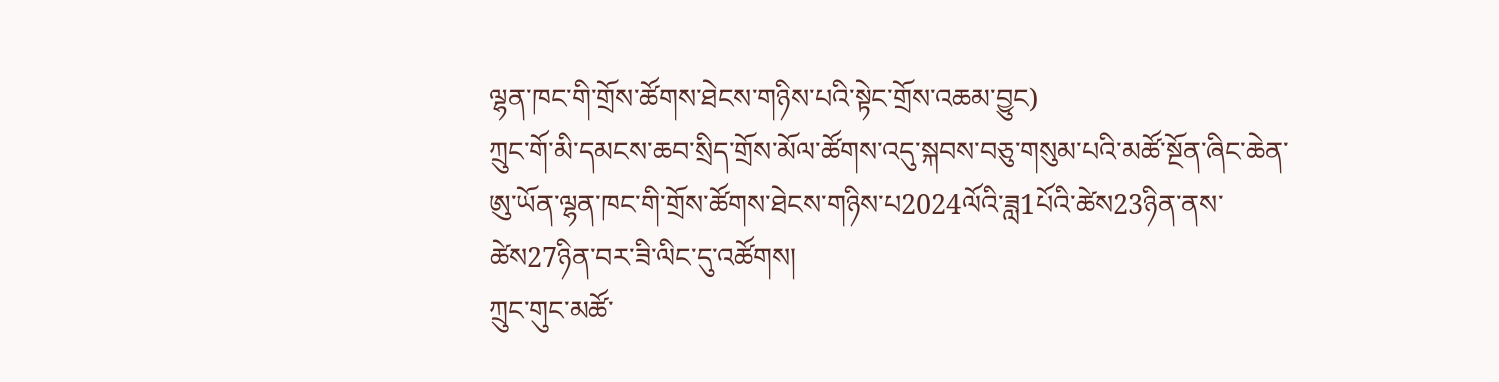ལྷན་ཁང་གི་གྲོས་ཚོགས་ཐེངས་གཉིས་པའི་སྟེང་གྲོས་འཆམ་བྱུང)
ཀྲུང་གོ་མི་དམངས་ཆབ་སྲིད་གྲོས་མོལ་ཚོགས་འདུ་སྐབས་བཅུ་གསུམ་པའི་མཚོ་སྔོན་ཞིང་ཆེན་ཨུ་ཡོན་ལྷན་ཁང་གི་གྲོས་ཚོགས་ཐེངས་གཉིས་པ2024ལོའི་ཟླ1པོའི་ཚེས23ཉིན་ནས་ཚེས27ཉིན་བར་ཟི་ལིང་དུ་འཚོགས།
ཀྲུང་གུང་མཚོ་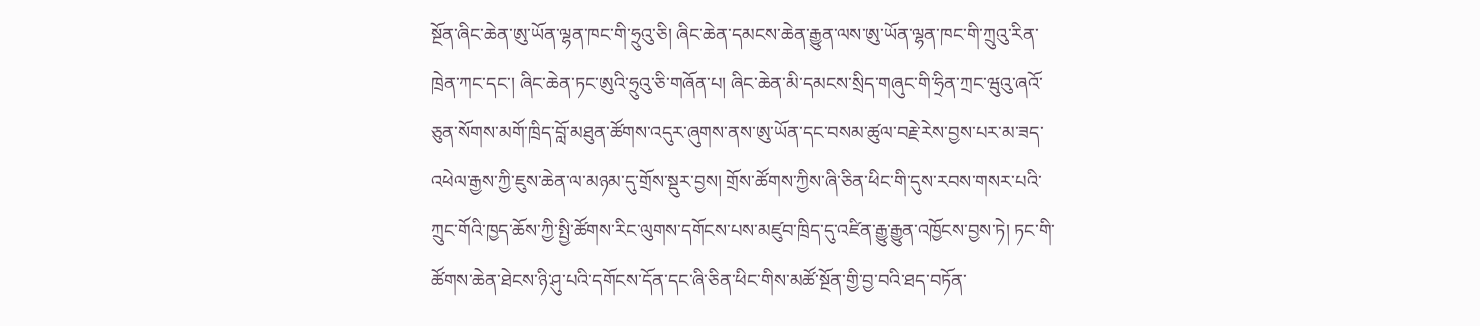སྔོན་ཞིང་ཆེན་ཨུ་ཡོན་ལྷན་ཁང་གི་ཧྲུའུ་ཅི། ཞིང་ཆེན་དམངས་ཆེན་རྒྱུན་ལས་ཨུ་ཡོན་ལྷན་ཁང་གི་ཀྲུའུ་རིན་ཁྲེན་ཀང་དང་། ཞིང་ཆེན་ཏང་ཨུའི་ཧྲུའུ་ཅི་གཞོན་པ། ཞིང་ཆེན་མི་དམངས་སྲིད་གཞུང་གི་ཧྲིན་ཀྲང་ཝུའུ་ཞའོ་ཅུན་སོགས་མགོ་ཁྲིད་བློ་མཐུན་ཚོགས་འདུར་ཞུགས་ནས་ཨུ་ཡོན་དང་བསམ་ཚུལ་བརྗེ་རེས་བྱས་པར་མ་ཟད་འཕེལ་རྒྱས་ཀྱི་ཇུས་ཆེན་ལ་མཉམ་དུ་གྲོས་སྡུར་བྱས། གྲོས་ཚོགས་ཀྱིས་ཞི་ཅིན་ཕིང་གི་དུས་རབས་གསར་པའི་ཀྲུང་གོའི་ཁྱད་ཆོས་ཀྱི་སྤྱི་ཚོགས་རིང་ལུགས་དགོངས་པས་མཛུབ་ཁྲིད་དུ་འཛིན་རྒྱུ་རྒྱུན་འཁྱོངས་བྱས་ཏེ། ཏང་གི་ཚོགས་ཆེན་ཐེངས་ཉི་ཤུ་པའི་དགོངས་དོན་དང་ཞི་ཅིན་ཕིང་གིས་མཚོ་སྔོན་གྱི་བྱ་བའི་ཐད་བཏོན་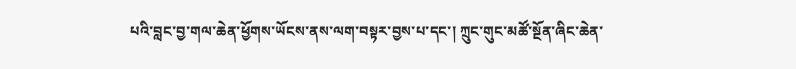པའི་བླང་བྱ་གལ་ཆེན་ཕྱོགས་ཡོངས་ནས་ལག་བསྟར་བྱས་པ་དང་། ཀྲུང་གུང་མཚོ་སྔོན་ཞིང་ཆེན་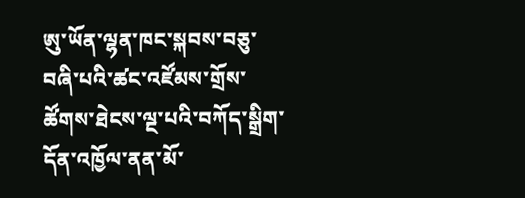ཨུ་ཡོན་ལྷན་ཁང་སྐབས་བཅུ་བཞི་པའི་ཚང་འཛོམས་གྲོས་ཚོགས་ཐེངས་ལྔ་པའི་བཀོད་སྒྲིག་དོན་འཁྱོལ་ནན་མོ་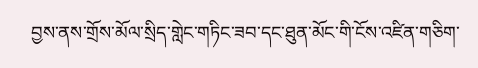བྱས་ནས་གྲོས་མོལ་སྲིད་གླེང་གཏིང་ཟབ་དང་ཐུན་མོང་གི་ངོས་འཛིན་གཅིག་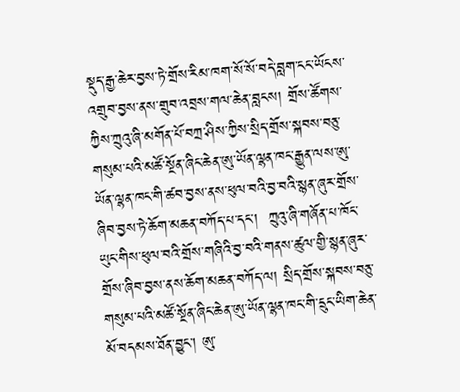སྡུད་རྒྱ་ཆེར་བྱས་ཏེ་གྲོས་རིམ་ཁག་སོ་སོ་བདེ་བླག་ངང་ཡོངས་འགྲུབ་བྱས་ནས་གྲུབ་འབྲས་གལ་ཆེན་བླངས། གྲོས་ཚོགས་ཀྱིས་ཀྲུའུ་ཞི་མགོན་པོ་བཀྲ་ཤིས་ཀྱིས་སྲིད་གྲོས་སྐབས་བཅུ་གསུམ་པའི་མཚོ་སྔོན་ཞིང་ཆེན་ཨུ་ཡོན་ལྷན་ཁང་རྒྱུན་ལས་ཨུ་ཡོན་ལྷན་ཁང་གི་ཚབ་བྱས་ནས་ཕུལ་བའི་བྱ་བའི་སྙན་ཞུར་གྲོས་ཞིབ་བྱས་ཏེ་ཆོག་མཆན་བཀོད་པ་དང་།  ཀྲུའུ་ཞི་གཞོན་པ་ཁོང་ཡུང་གིས་ཕུལ་བའི་གྲོས་གཞིའི་བྱ་བའི་གནས་ཚུལ་གྱི་སྙན་ཞུར་གྲོས་ཞིབ་བྱས་ནས་ཆོག་མཆན་བཀོད་ལ། སྲིད་གྲོས་སྐབས་བཅུ་གསུམ་པའི་མཚོ་སྔོན་ཞིང་ཆེན་ཨུ་ཡོན་ལྷན་ཁང་གི་དྲུང་ཡིག་ཆེན་མོ་བདམས་ཐོན་བྱུང་། ཨུ་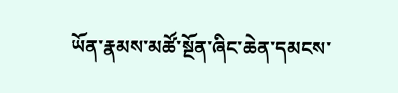ཡོན་རྣམས་མཚོ་སྔོན་ཞིང་ཆེན་དམངས་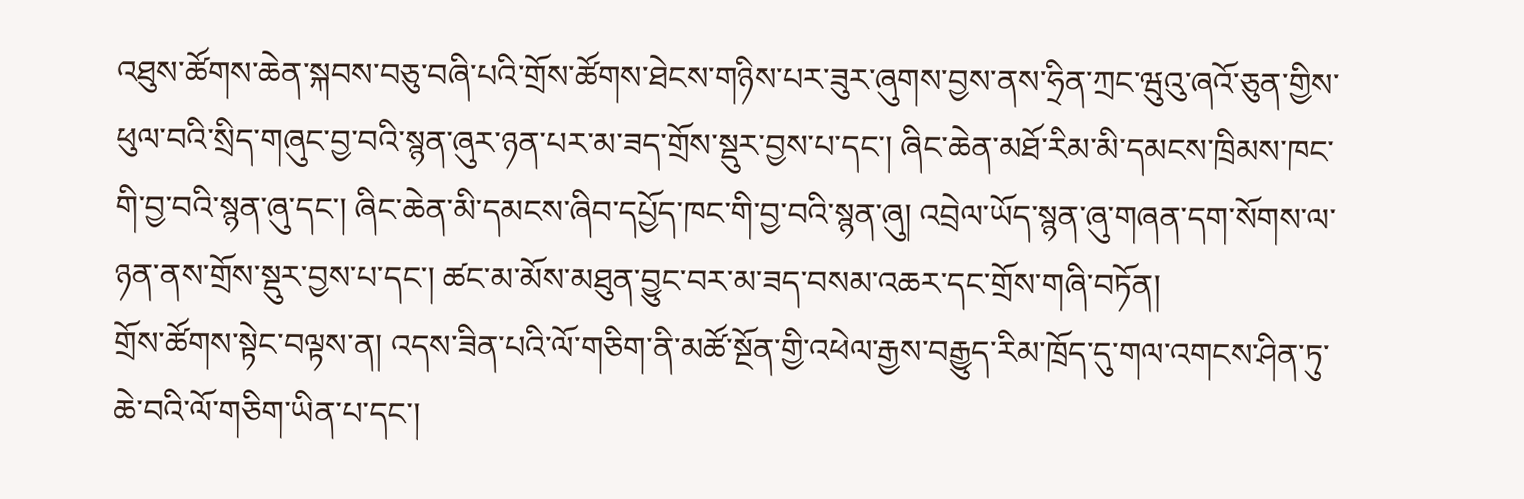འཐུས་ཚོགས་ཆེན་སྐབས་བཅུ་བཞི་པའི་གྲོས་ཚོགས་ཐེངས་གཉིས་པར་ཟུར་ཞུགས་བྱས་ནས་ཧྲིན་ཀྲང་ཝུའུ་ཞའོ་ཅུན་གྱིས་ཕུལ་བའི་སྲིད་གཞུང་བྱ་བའི་སྙན་ཞུར་ཉན་པར་མ་ཟད་གྲོས་སྡུར་བྱས་པ་དང་། ཞིང་ཆེན་མཐོ་རིམ་མི་དམངས་ཁྲིམས་ཁང་གི་བྱ་བའི་སྙན་ཞུ་དང་། ཞིང་ཆེན་མི་དམངས་ཞིབ་དཔྱོད་ཁང་གི་བྱ་བའི་སྙན་ཞུ། འབྲེལ་ཡོད་སྙན་ཞུ་གཞན་དག་སོགས་ལ་ཉན་ནས་གྲོས་སྡུར་བྱས་པ་དང་། ཚང་མ་མོས་མཐུན་བྱུང་བར་མ་ཟད་བསམ་འཆར་དང་གྲོས་གཞི་བཏོན།
གྲོས་ཚོགས་སྟེང་བལྟས་ན། འདས་ཟིན་པའི་ལོ་གཅིག་ནི་མཚོ་སྔོན་གྱི་འཕེལ་རྒྱས་བརྒྱུད་རིམ་ཁྲོད་དུ་གལ་འགངས་ཤིན་ཏུ་ཆེ་བའི་ལོ་གཅིག་ཡིན་པ་དང་།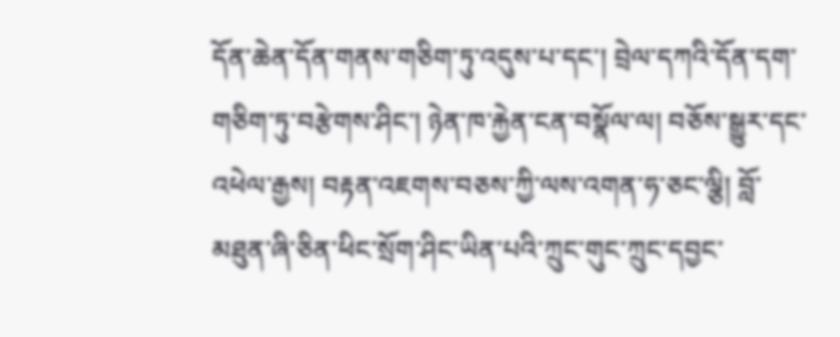དོན་ཆེན་དོན་གནས་གཅིག་ཏུ་འདུས་པ་དང་། བྲེལ་དཀའི་དོན་དག་གཅིག་ཏུ་བརྩེགས་ཤིང་། ཉེན་ཁ་རྐྱེན་ངན་བསྣོལ་ལ། བཅོས་སྒྱུར་དང་འཕེལ་རྒྱས། བརྟན་འཇགས་བཅས་ཀྱི་ལས་འགན་ཧ་ཅང་ལྕི། བློ་མཐུན་ཞི་ཅིན་ཕིང་སྲོག་ཤིང་ཡིན་པའི་ཀྲུང་གུང་ཀྲུང་དབྱང་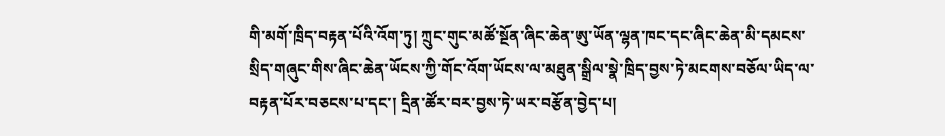གི་མགོ་ཁྲིད་བརྟན་པོའི་འོག་ཏུ། ཀྲུང་གུང་མཚོ་སྔོན་ཞིང་ཆེན་ཨུ་ཡོན་ལྷན་ཁང་དང་ཞིང་ཆེན་མི་དམངས་སྲིད་གཞུང་གིས་ཞིང་ཆེན་ཡོངས་ཀྱི་གོང་འོག་ཡོངས་ལ་མཐུན་སྒྲིལ་སྣེ་ཁྲིད་བྱས་ཏེ་མངགས་བཅོལ་ཡིད་ལ་བརྟན་པོར་བཅངས་པ་དང་། དྲིན་ཚོར་བར་བྱས་ཏེ་ཡར་བརྩོན་བྱེད་པ།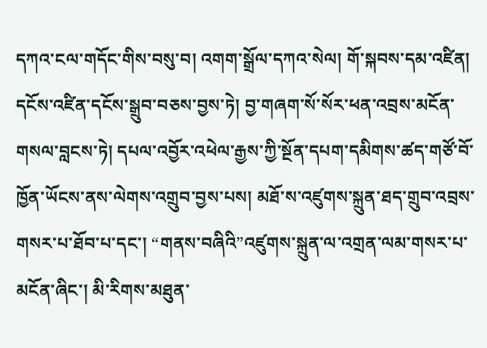དཀའ་ངལ་གདོང་གིས་བསུ་བ། འགག་སྒྲོལ་དཀའ་སེལ། གོ་སྐབས་དམ་འཛིན། དངོས་འཛིན་དངོས་སྒྲུབ་བཅས་བྱས་ཏེ། བྱ་གཞག་སོ་སོར་ཕན་འབྲས་མངོན་གསལ་བླངས་ཏེ། དཔལ་འབྱོར་འཕེལ་རྒྱས་ཀྱི་སྔོན་དཔག་དམིགས་ཚད་གཙོ་བོ་ཁྱོན་ཡོངས་ནས་ལེགས་འགྲུབ་བྱས་པས། མཐོ་ས་འཛུགས་སྐྲུན་ཐད་གྲུབ་འབྲས་གསར་པ་ཐོབ་པ་དང་། “གནས་བཞིའི”འཛུགས་སྐྲུན་ལ་འགྲན་ལམ་གསར་པ་མངོན་ཞིང་། མི་རིགས་མཐུན་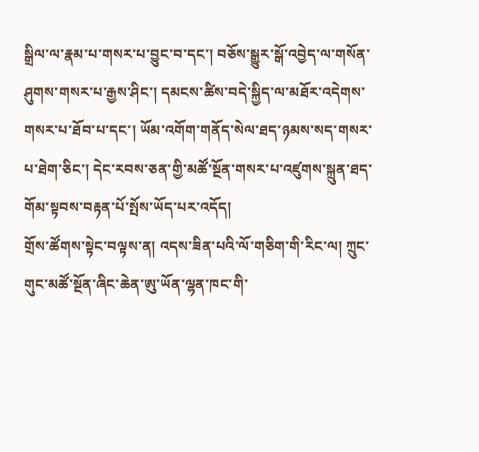སྒྲིལ་ལ་རྣམ་པ་གསར་པ་བྱུང་བ་དང་། བཅོས་སྒྱུར་སྒོ་འབྱེད་ལ་གསོན་ཤུགས་གསར་པ་རྒྱས་ཤིང་། དམངས་ཚིས་བདེ་སྐྱིད་ལ་མཐོར་འདེགས་གསར་པ་ཐོབ་པ་དང་། ཡོམ་འགོག་གནོད་སེལ་ཐད་ཉམས་སད་གསར་པ་ཐེག་ཅིང་། དེང་རབས་ཅན་གྱི་མཚོ་སྔོན་གསར་པ་འཛུགས་སྐྲུན་ཐད་གོམ་སྟབས་བརྟན་པོ་སྤོས་ཡོད་པར་འདོད།
གྲོས་ཚོགས་སྟེང་བལྟས་ན། འདས་ཟིན་པའི་ལོ་གཅིག་གི་རིང་ལ། ཀྲུང་གུང་མཚོ་སྔོན་ཞིང་ཆེན་ཨུ་ཡོན་ལྷན་ཁང་གི་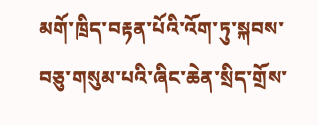མགོ་ཁྲིད་བརྟན་པོའི་འོག་ཏུ་སྐབས་བཅུ་གསུམ་པའི་ཞིང་ཆེན་སྲིད་གྲོས་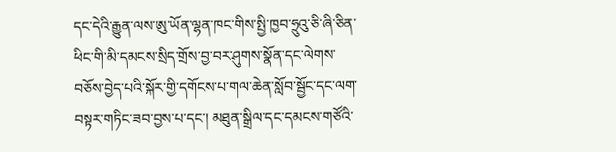དང་དེའི་རྒྱུན་ལས་ཨུ་ཡོན་ལྷན་ཁང་གིས་སྤྱི་ཁྱབ་ཧྲུའུ་ཅི་ཞི་ཅིན་ཕིང་གི་མི་དམངས་སྲིད་གྲོས་བྱ་བར་ཤུགས་སྣོན་དང་ལེགས་བཅོས་བྱེད་པའི་སྐོར་གྱི་དགོངས་པ་གལ་ཆེན་སློབ་སྦྱོང་དང་ལག་བསྟར་གཏིང་ཟབ་བྱས་པ་དང་། མཐུན་སྒྲིལ་དང་དམངས་གཙོའི་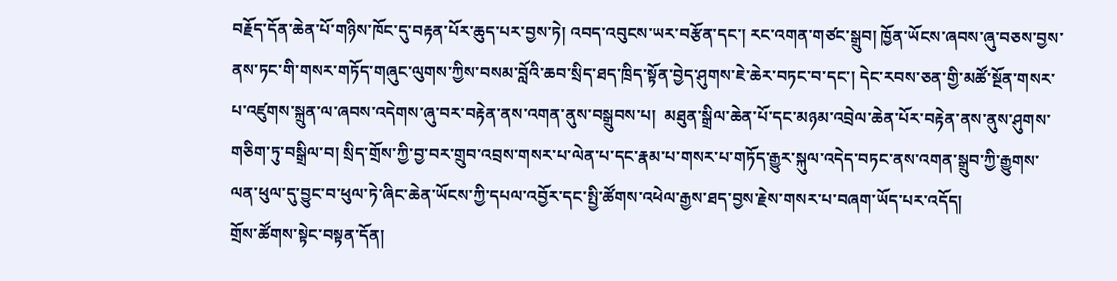བརྗོད་དོན་ཆེན་པོ་གཉིས་ཁོང་དུ་བརྟན་པོར་ཆུད་པར་བྱས་ཏེ། འབད་འབུངས་ཡར་བརྩོན་དང་། རང་འགན་གཙང་སྒྲུབ། ཁྱོན་ཡོངས་ཞབས་ཞུ་བཅས་བྱས་ནས་ཏང་གི་གསར་གཏོད་གཞུང་ལུགས་ཀྱིས་བསམ་བློའི་ཆབ་སྲིད་ཐད་ཁྲིད་སྟོན་བྱེད་ཤུགས་ཇེ་ཆེར་བཏང་བ་དང་། དེང་རབས་ཅན་གྱི་མཚོ་སྔོན་གསར་པ་འཛུགས་སྐྲུན་ལ་ཞབས་འདེགས་ཞུ་བར་བརྟེན་ནས་འགན་ནུས་བསྒྲུབས་པ།  མཐུན་སྒྲིལ་ཆེན་པོ་དང་མཉམ་འབྲེལ་ཆེན་པོར་བརྟེན་ནས་ནུས་ཤུགས་གཅིག་ཏུ་བསྒྲིལ་བ། སྲིད་གྲོས་ཀྱི་བྱ་བར་གྲུབ་འབྲས་གསར་པ་ལེན་པ་དང་རྣམ་པ་གསར་པ་གཏོད་རྒྱུར་སྐུལ་འདེད་བཏང་ནས་འགན་སྒྲུབ་ཀྱི་རྒྱུགས་ལན་ཕུལ་དུ་བྱུང་བ་ཕུལ་ཏེ་ཞིང་ཆེན་ཡོངས་ཀྱི་དཔལ་འབྱོར་དང་སྤྱི་ཚོགས་འཕེལ་རྒྱས་ཐད་བྱས་རྗེས་གསར་པ་བཞག་ཡོད་པར་འདོད།
གྲོས་ཚོགས་སྟེང་བསྟན་དོན།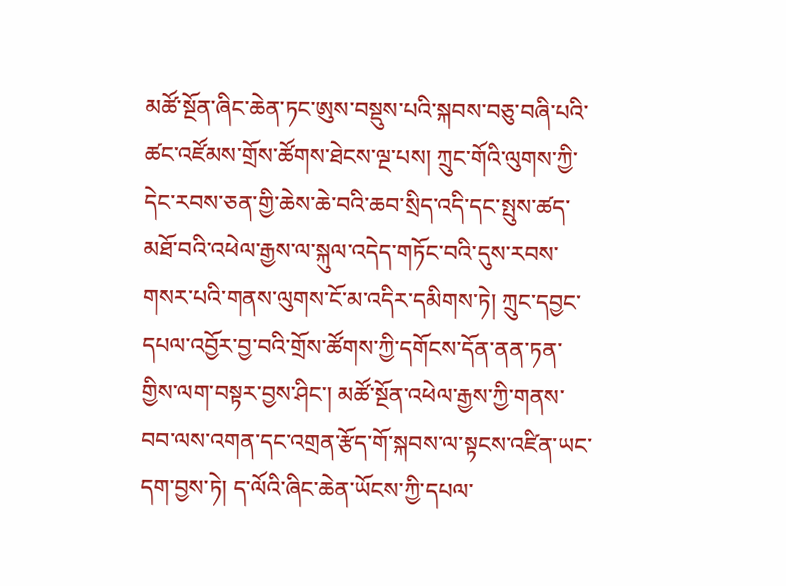མཚོ་སྔོན་ཞིང་ཆེན་ཏང་ཨུས་བསྡུས་པའི་སྐབས་བཅུ་བཞི་པའི་ཚང་འཛོམས་གྲོས་ཚོགས་ཐེངས་ལྔ་པས། ཀྲུང་གོའི་ལུགས་ཀྱི་དེང་རབས་ཅན་གྱི་ཆེས་ཆེ་བའི་ཆབ་སྲིད་འདི་དང་སྤུས་ཚད་མཐོ་བའི་འཕེལ་རྒྱས་ལ་སྐུལ་འདེད་གཏོང་བའི་དུས་རབས་གསར་པའི་གནས་ལུགས་ངོ་མ་འདིར་དམིགས་ཏེ། ཀྲུང་དབྱང་དཔལ་འབྱོར་བྱ་བའི་གྲོས་ཚོགས་ཀྱི་དགོངས་དོན་ནན་ཏན་གྱིས་ལག་བསྟར་བྱས་ཤིང་། མཚོ་སྔོན་འཕེལ་རྒྱས་ཀྱི་གནས་བབ་ལས་འགན་དང་འགྲན་རྩོད་གོ་སྐབས་ལ་སྟངས་འཛིན་ཡང་དག་བྱས་ཏེ། ད་ལོའི་ཞིང་ཆེན་ཡོངས་ཀྱི་དཔལ་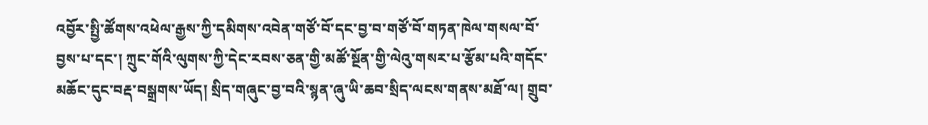འབྱོར་སྤྱི་ཚོགས་འཕེལ་རྒྱས་ཀྱི་དམིགས་འབེན་གཙོ་བོ་དང་བྱ་བ་གཙོ་བོ་གཏན་ཁེལ་གསལ་བོ་བྱས་པ་དང་། ཀྲུང་གོའི་ལུགས་ཀྱི་དེང་རབས་ཅན་གྱི་མཚོ་སྔོན་གྱི་ལེའུ་གསར་པ་རྩོམ་པའི་གདོང་མཆོང་དུང་བརྡ་བསྒྲགས་ཡོད། སྲིད་གཞུང་བྱ་བའི་སྙན་ཞུ་ཡི་ཆབ་སྲིད་ལངས་གནས་མཐོ་ལ། གྲུབ་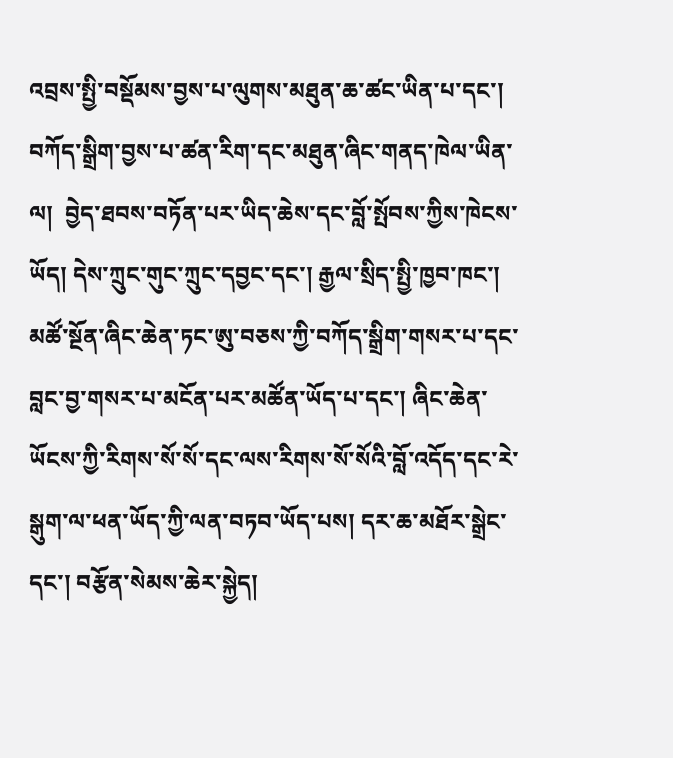འབྲས་སྤྱི་བསྡོམས་བྱས་པ་ལུགས་མཐུན་ཆ་ཚང་ཡིན་པ་དང་། བཀོད་སྒྲིག་བྱས་པ་ཚན་རིག་དང་མཐུན་ཞིང་གནད་ཁེལ་ཡིན་ལ།  བྱེད་ཐབས་བཏོན་པར་ཡིད་ཆེས་དང་བློ་སྤོབས་ཀྱིས་ཁེངས་ཡོད། དེས་ཀྲུང་གུང་ཀྲུང་དབྱང་དང་། རྒྱལ་སྲིད་སྤྱི་ཁྱབ་ཁང་། མཚོ་སྔོན་ཞིང་ཆེན་ཏང་ཨུ་བཅས་ཀྱི་བཀོད་སྒྲིག་གསར་པ་དང་བླང་བྱ་གསར་པ་མངོན་པར་མཚོན་ཡོད་པ་དང་། ཞིང་ཆེན་ཡོངས་ཀྱི་རིགས་སོ་སོ་དང་ལས་རིགས་སོ་སོའི་བློ་འདོད་དང་རེ་སྒུག་ལ་ཕན་ཡོད་ཀྱི་ལན་བཏབ་ཡོད་པས། དར་ཆ་མཐོར་སྒྲེང་དང་། བརྩོན་སེམས་ཆེར་སྐྱེད།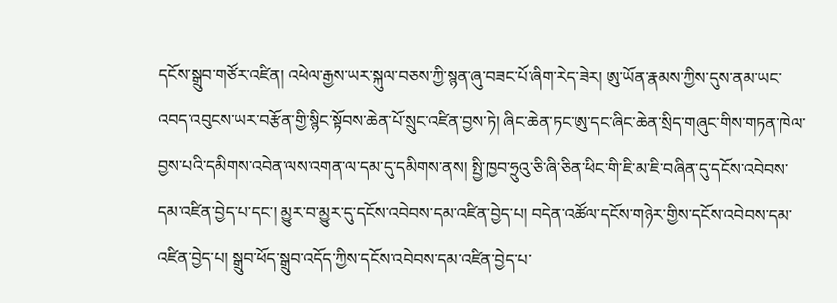དངོས་སྒྲུབ་གཙོར་འཛིན། འཕེལ་རྒྱས་ཡར་སྐུལ་བཅས་ཀྱི་སྙན་ཞུ་བཟང་པོ་ཞིག་རེད་ཟེར། ཨུ་ཡོན་རྣམས་ཀྱིས་དུས་ནམ་ཡང་འབད་འབུངས་ཡར་བརྩོན་གྱི་སྙིང་སྟོབས་ཆེན་པོ་སྲུང་འཛིན་བྱས་ཏེ། ཞིང་ཆེན་ཏང་ཨུ་དང་ཞིང་ཆེན་སྲིད་གཞུང་གིས་གཏན་ཁེལ་བྱས་པའི་དམིགས་འབེན་ལས་འགན་ལ་དམ་དུ་དམིགས་ནས། སྤྱི་ཁྱབ་ཧྲུའུ་ཅི་ཞི་ཅིན་ཕིང་གི་ཇི་མ་ཇི་བཞིན་དུ་དངོས་འབེབས་དམ་འཛིན་བྱེད་པ་དང་། མྱུར་བ་མྱུར་དུ་དངོས་འབེབས་དམ་འཛིན་བྱེད་པ། བདེན་འཚོལ་དངོས་གཉེར་གྱིས་དངོས་འབེབས་དམ་འཛིན་བྱེད་པ། སྒྲུབ་ཕོད་སྒྲུབ་འདོད་ཀྱིས་དངོས་འབེབས་དམ་འཛིན་བྱེད་པ་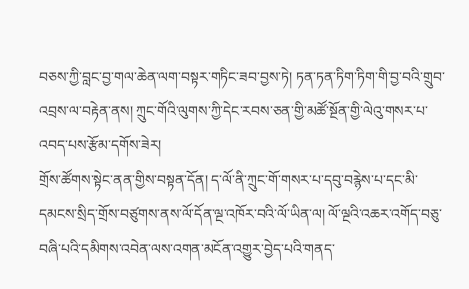བཅས་ཀྱི་བླང་བྱ་གལ་ཆེན་ལག་བསྟར་གཏིང་ཟབ་བྱས་ཏེ། ཏན་ཏན་ཏིག་ཏིག་གི་བྱ་བའི་གྲུབ་འབྲས་ལ་བརྟེན་ནས། ཀྲུང་གོའི་ལུགས་ཀྱི་དེང་རབས་ཅན་གྱི་མཚོ་སྔོན་གྱི་ལེའུ་གསར་པ་འབད་པས་རྩོམ་དགོས་ཟེར།
གྲོས་ཚོགས་སྟེང་ནན་གྱིས་བསྟན་དོན། ད་ལོ་ནི་ཀྲུང་གོ་གསར་པ་དབུ་བརྙེས་པ་དང་མི་དམངས་སྲིད་གྲོས་བཙུགས་ནས་ལོ་དོན་ལྔ་འཁོར་བའི་ལོ་ཡིན་ལ། ལོ་ལྔའི་འཆར་འགོད་བཅུ་བཞི་པའི་དམིགས་འབེན་ལས་འགན་མངོན་འགྱུར་བྱེད་པའི་གནད་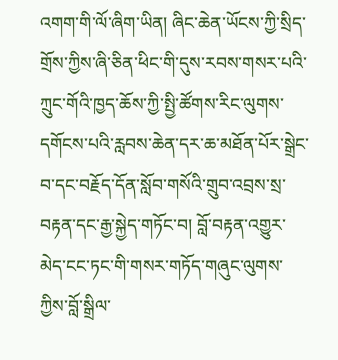འགག་གི་ལོ་ཞིག་ཡིན། ཞིང་ཆེན་ཡོངས་ཀྱི་སྲིད་གྲོས་ཀྱིས་ཞི་ཅིན་ཕིང་གི་དུས་རབས་གསར་པའི་ཀྲུང་གོའི་ཁྱད་ཆོས་ཀྱི་སྤྱི་ཚོགས་རིང་ལུགས་དགོངས་པའི་རླབས་ཆེན་དར་ཆ་མཐོན་པོར་སྒྲེང་བ་དང་བརྗོད་དོན་སློབ་གསོའི་གྲུབ་འབྲས་སྲ་བརྟན་དང་རྒྱ་སྐྱེད་གཏོང་བ། བློ་བརྟན་འགྱུར་མེད་ངང་ཏང་གི་གསར་གཏོད་གཞུང་ལུགས་ཀྱིས་བློ་སྒྲིལ་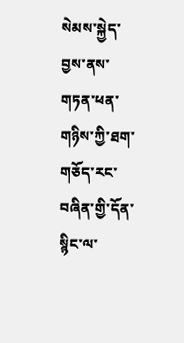སེམས་སྐྱེད་བྱས་ནས་གཏན་ཕན་གཉིས་ཀྱི་ཐག་གཅོད་རང་བཞིན་གྱི་དོན་སྙིང་ལ་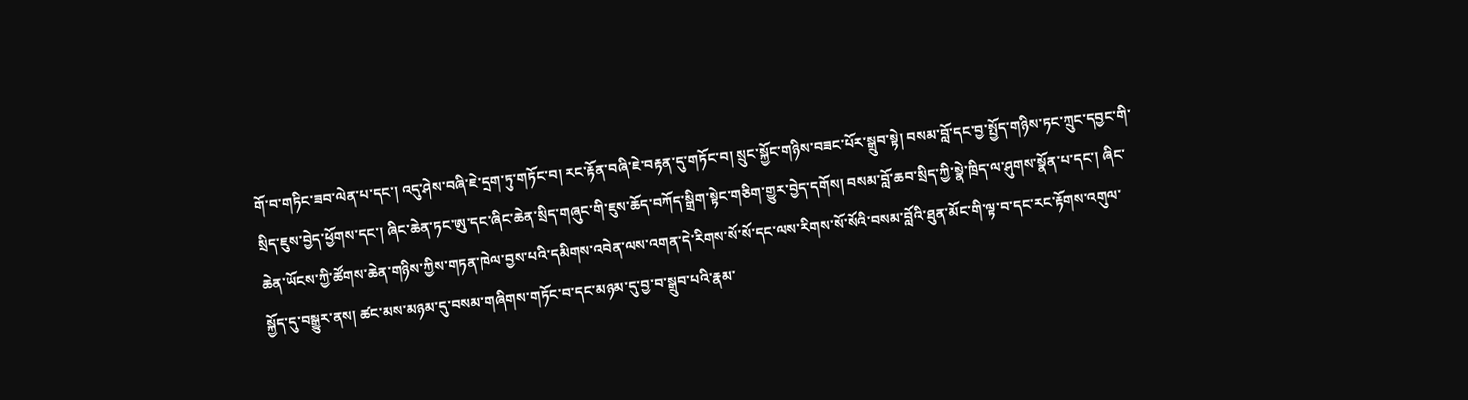གོ་བ་གཏིང་ཟབ་ལེན་པ་དང་། འདུ་ཤེས་བཞི་ཇེ་དྲག་ཏུ་གཏོང་བ། རང་རྟོན་བཞི་ཇེ་བརྟན་དུ་གཏོང་བ། སྲུང་སྐྱོང་གཉིས་བཟང་པོར་སྒྲུབ་སྟེ། བསམ་བློ་དང་བྱ་སྤྱོད་གཉིས་ཏང་ཀྲུང་དབྱང་གི་སྲིད་ཇུས་བྱེད་ཕྱོགས་དང་། ཞིང་ཆེན་ཏང་ཨུ་དང་ཞིང་ཆེན་སྲིད་གཞུང་གི་ཇུས་ཆོད་བཀོད་སྒྲིག་སྟེང་གཅིག་གྱུར་བྱེད་དགོས། བསམ་བློ་ཆབ་སྲིད་ཀྱི་སྣེ་ཁྲིད་ལ་ཤུགས་སྣོན་པ་དང་། ཞིང་ཆེན་ཡོངས་ཀྱི་ཚོགས་ཆེན་གཉིས་ཀྱིས་གཏན་ཁེལ་བྱས་པའི་དམིགས་འབེན་ལས་འགན་དེ་རིགས་སོ་སོ་དང་ལས་རིགས་སོ་སོའི་བསམ་བློའི་ཐུན་མོང་གི་ལྟ་བ་དང་རང་རྟོགས་འགུལ་སྐྱོད་དུ་བསྒྱུར་ནས། ཚང་མས་མཉམ་དུ་བསམ་གཞིགས་གཏོང་བ་དང་མཉམ་དུ་བྱ་བ་སྒྲུབ་པའི་རྣམ་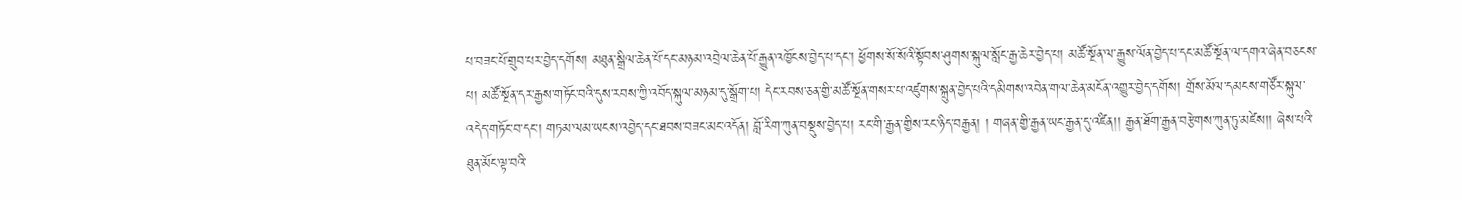པ་བཟང་པོ་གྲུབ་པར་བྱེད་དགོས། མཐུན་སྒྲིལ་ཆེན་པོ་དང་མཉམ་འབྲེལ་ཆེན་པོ་རྒྱུན་འཁྱོངས་བྱེད་པ་དང་། ཕྱོགས་སོ་སོའི་སྟོབས་ཤུགས་སྐུལ་སློང་རྒྱ་ཆེར་བྱེད་པ། མཚོ་སྔོན་ལ་རྒྱུས་ལོན་བྱེད་པ་དང་མཚོ་སྔོན་ལ་དགའ་ཞེན་བཅངས་པ། མཚོ་སྔོན་དར་རྒྱས་གཏོང་བའི་དུས་རབས་ཀྱི་འབོད་སྐུལ་མཉམ་དུ་སྒྲོག་པ། དེང་རབས་ཅན་གྱི་མཚོ་སྔོན་གསར་པ་འཛུགས་སྐྲུན་བྱེད་པའི་དམིགས་འབེན་གལ་ཆེན་མངོན་འགྱུར་བྱེད་དགོས། གྲོས་མོལ་དམངས་གཙོར་སྐུལ་འདེད་གཏོང་བ་དང་། གཏམ་ལམ་ཡངས་འབྱེད་དང་ཐབས་བཟང་མང་འདོན། བློ་རིག་ཀུན་བསྡུས་བྱེད་པ། རང་གི་རྒྱན་གྱིས་རང་ཉིད་བརྒྱན། ། གཞན་གྱི་རྒྱན་ཡང་རྒྱན་དུ་འཛིན།། རྒྱན་ཐོག་རྒྱན་བརྩེགས་ཀུན་ཏུ་མཛེས།། ཞེས་པའི་ཐུན་མོང་ལྟ་བའི་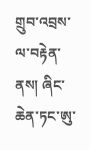གྲུབ་འབྲས་ལ་བརྟེན་ནས། ཞིང་ཆེན་ཏང་ཨུ་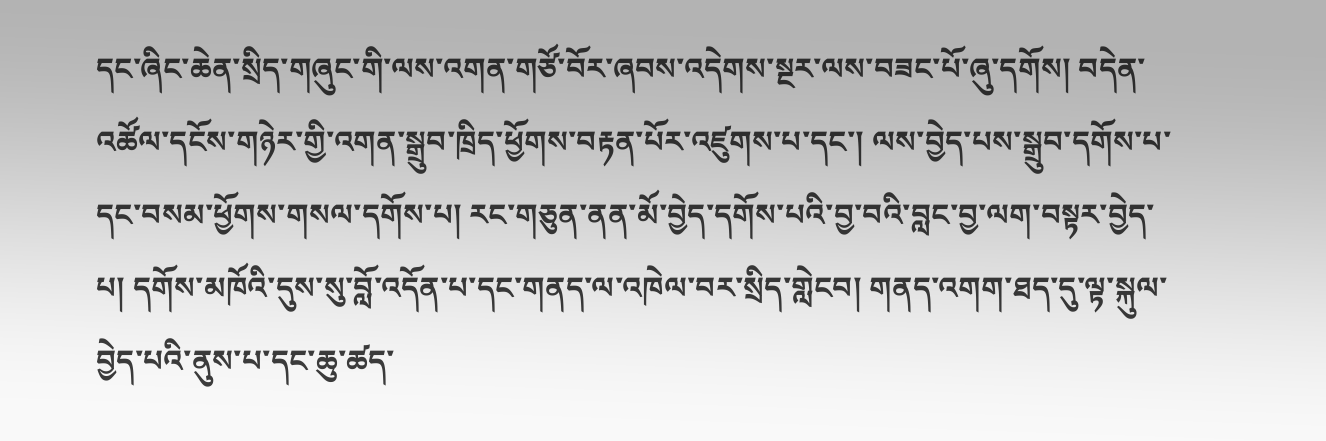དང་ཞིང་ཆེན་སྲིད་གཞུང་གི་ལས་འགན་གཙོ་བོར་ཞབས་འདེགས་སྔར་ལས་བཟང་པོ་ཞུ་དགོས། བདེན་འཚོལ་དངོས་གཉེར་གྱི་འགན་སྒྲུབ་ཁྲིད་ཕྱོགས་བརྟན་པོར་འཛུགས་པ་དང་། ལས་བྱེད་པས་སྒྲུབ་དགོས་པ་དང་བསམ་ཕྱོགས་གསལ་དགོས་པ། རང་གཅུན་ནན་མོ་བྱེད་དགོས་པའི་བྱ་བའི་བླང་བྱ་ལག་བསྟར་བྱེད་པ། དགོས་མཁོའི་དུས་སུ་བློ་འདོན་པ་དང་གནད་ལ་འཁེལ་བར་སྲིད་གླེངབ། གནད་འགག་ཐད་དུ་ལྟ་སྐུལ་བྱེད་པའི་ནུས་པ་དང་ཆུ་ཚད་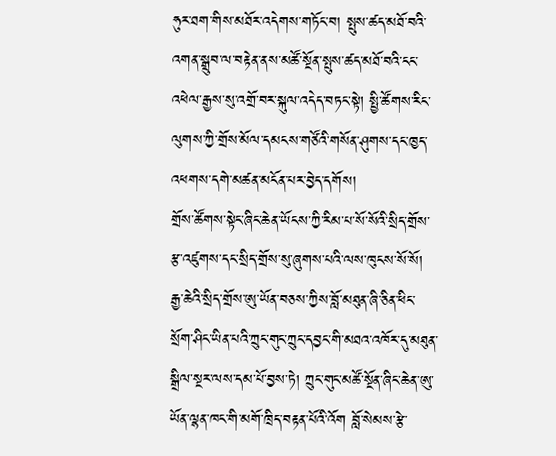ཧུར་ཐག་གིས་མཐོར་འདེགས་གཏོང་བ། སྤུས་ཚད་མཐོ་བའི་འགན་སྒྲུབ་ལ་བརྟེན་ནས་མཚོ་སྔོན་སྤུས་ཚད་མཐོ་བའི་ངང་འཕེལ་རྒྱས་སུ་འགྲོ་བར་སྐུལ་འདེད་བཏང་སྟེ། སྤྱི་ཚོགས་རིང་ལུགས་ཀྱི་གྲོས་མོལ་དམངས་གཙོའི་གསོན་ཤུགས་དང་ཁྱད་འཕགས་དགེ་མཚན་མངོན་པར་བྱེད་དགོས།
གྲོས་ཚོགས་སྟེང་ཞིང་ཆེན་ཡོངས་ཀྱི་རིམ་པ་སོ་སོའི་སྲིད་གྲོས་རྩ་འཛུགས་དང་སྲིད་གྲོས་སུ་ཞུགས་པའི་ལས་ཁུངས་སོ་སོ། རྒྱ་ཆེའི་སྲིད་གྲོས་ཨུ་ཡོན་བཅས་ཀྱིས་བློ་མཐུན་ཞི་ཅིན་ཕིང་སྲོག་ཤིང་ཡིན་པའི་ཀྲུང་གུང་ཀྲུང་དབྱང་གི་མཐའ་འཁོར་དུ་མཐུན་སྒྲིལ་སྔར་ལས་དམ་པོ་བྱས་ཏེ། ཀྲུང་གུང་མཚོ་སྔོན་ཞིང་ཆེན་ཨུ་ཡོན་ལྷན་ཁང་གི་མགོ་ཁྲིད་བརྟན་པོའི་འོག བློ་སེམས་རྩེ་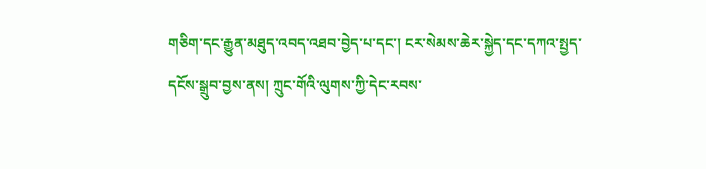གཅིག་དང་རྒྱུན་མཐུད་འབད་འཐབ་བྱེད་པ་དང་། ངར་སེམས་ཆེར་སྐྱེད་དང་དཀའ་སྤྱད་དངོས་སྒྲུབ་བྱས་ནས། ཀྲུང་གོའི་ལུགས་ཀྱི་དེང་རབས་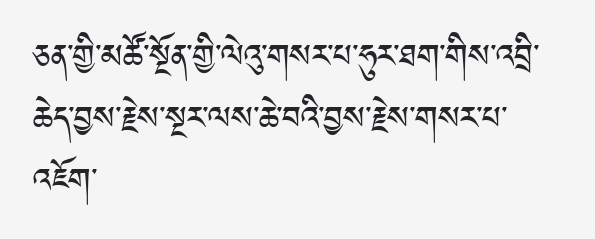ཅན་གྱི་མཚོ་སྔོན་གྱི་ལེའུ་གསར་པ་ཧུར་ཐག་གིས་འབྲི་ཆེད་བྱས་རྗེས་སྔར་ལས་ཆེ་བའི་བྱས་རྗེས་གསར་པ་འཇོག་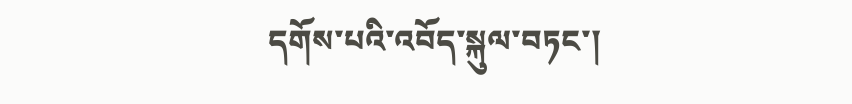དགོས་པའི་འབོད་སྐུལ་བཏང་།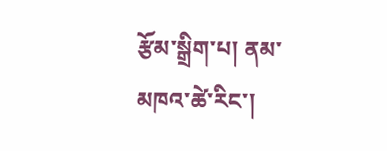རྩོམ་སྒྲིག་པ། ནམ་མཁའ་ཚེ་རིང་།